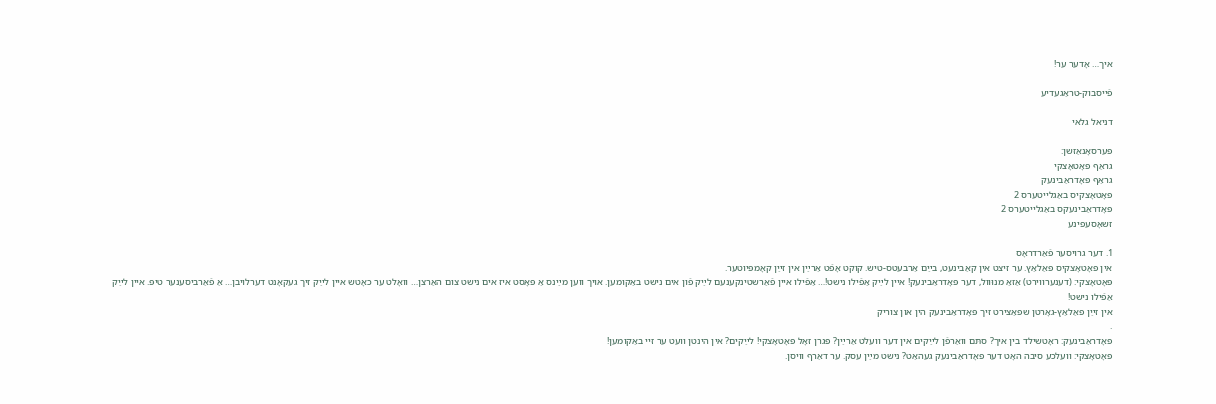איך… אָדער ער!

פֿייסבוק-טראַגעדיע

דניאל גלאי

פּערסאָנאַזשן:
גראַף פּאָטאָצקי
גראַף פּאָדראַבינעק
פּאָטאָצקיס באַגלייטערס 2
פּאָדראַבינעקס באַגלייטערס 2
זשאָסעפינע

1. דער גרויסער פֿאַרדראָס
אין פּאָטאָצקיס פּאַלאַץ. ער זיצט אין קאַבינעט, בײַם אַרבעטס-טיש. קוקט אָפֿט אַרײַן אין זײַן קאָמפּיוטער.
פּאָטאָצקי: (דענערווירט) אַזאַ מנוּוול, דער פּאָדראַבינעק! איין לײַק אַפֿילו נישט!… אַפֿילו איין פֿאַרשטינקענעם לײַק פֿון אים נישט באַקומען. אויך ווען מײַנס אַ פּאָסט איז אים נישט צום האַרצן… וואָלט ער כאָטש איין לײַק זיך געקאָנט דערלויבן… אַ פֿאַרביסענער טיפּ. איין לײַק אַפֿילו נישט!
אין זײַן פּאַלאַץ-גאָרטן שפּאַצירט זיך פּאָדראַבינעק הין און צוריק
.
פּאָדראַבינעק: ראָטשילד בין איך? סתּם וואַרפֿן לײַקים אין דער וועלט אַרײַן? פּגרן זאָל פּאָטאָצקי! לײַקים? אין הינטן וועט ער זיי באַקומען!
פּאָטאָצקי: וועלכע סיבה האָט דער פּאָדראַבינעק געהאַט? נישט מײַן עסק. ער דאַרף וויסן.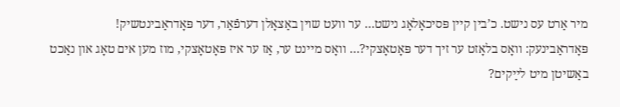מיר אַרט עס נישט. כ’בין קיין פּסיכאָלאָג נישט… ער וועט שוין באַצאָלן דערפֿאַר, דער פּאָדראַבינטשיק!
פּאָדראַבינעק: וואָס בלאָזט ער זיך דער פּאָטאָצקי?… וואָס מיינט ער, אַז ער איז פּאָטאָצקי, מוז מען אים טאָג און נאַכט באַשיטן מיט לײַקים?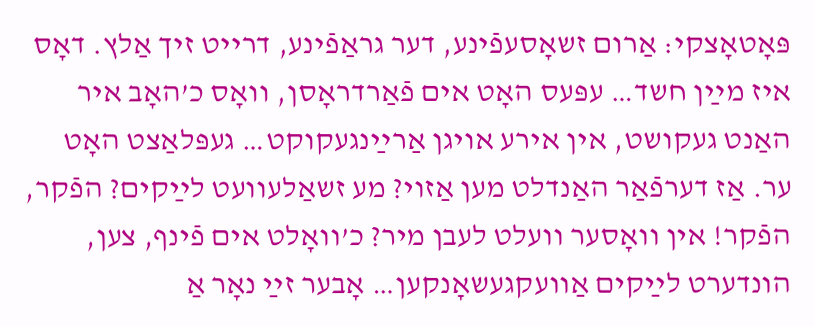פּאָטאָצקי: אַרום זשאָסעפֿינע, דער גראַפֿינע, דרייט זיך אַלץ. דאָס איז מײַן חשד… עפּעס האָט אים פֿאַרדראָסן, וואָס כ’האָב איר האַנט געקושט, אין אירע אויגן אַרײַנגעקוקט… געפּלאַצט האָט ער. אַז דערפֿאַר האַנדלט מען אַזוי? מע זשאַלעוועט לײַקים? הפֿקר, הפֿקר! אין וואָסער וועלט לעבן מיר? כ’וואָלט אים פֿינף, צען, הונדערט לײַקים אַוועקגעשאָנקען… אָבער זײַ נאָר אַ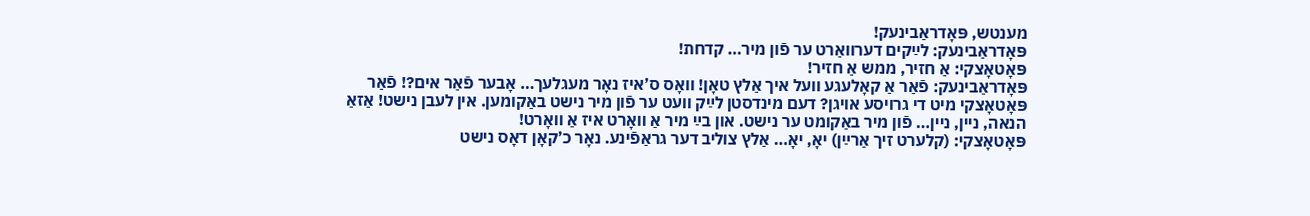מענטש, פּאָדראַבינעק!
פּאָדראַבינעק: לײַקים דערוואַרט ער פֿון מיר… קדחת!
פּאָטאָצקי: אַ חזיר, ממש אַ חזיר!
פּאָדראַבינעק: פֿאַר אַ קאָלעגע וועל איך אַלץ טאָן! וואָס ס’איז נאָר מעגלעך… אָבער פֿאַר אים?! פֿאַר פּאָטאָצקי מיט די גרויסע אויגן? דעם מינדסטן לײַק וועט ער פֿון מיר נישט באַקומען. אין לעבן נישט! אַזאַ הנאה, ניין, ניין… פֿון מיר באַקומט ער נישט. און בײַ מיר אַ וואָרט איז אַ וואָרט!
פּאָטאָצקי: (קלערט זיך אַרײַן) יאָ, יאָ… אַלץ צוליב דער גראַפֿינע. נאָר כ’קאָן דאָס נישט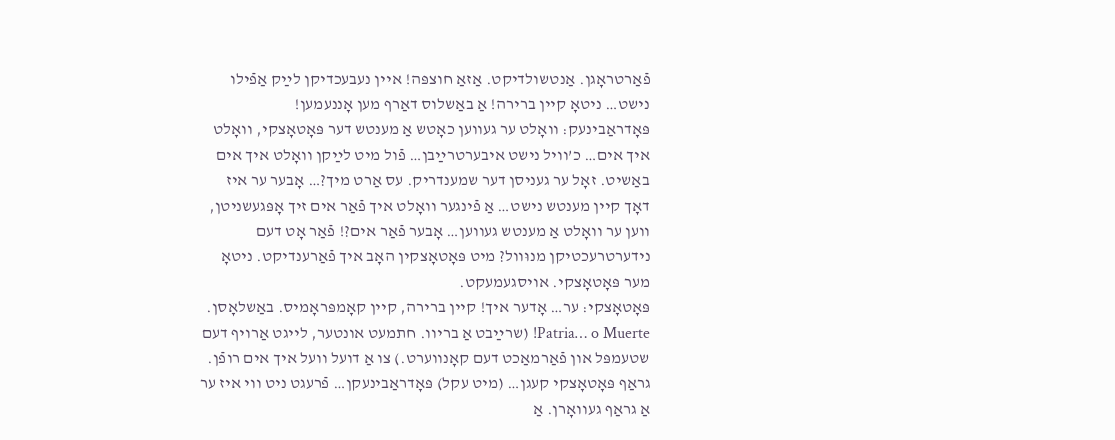פֿאַרטראָגן. אַנטשולדיקט. אַזאַ חוצפּה! איין נעבעכדיקן לײַק אַפֿילו נישט… ניטאָ קיין ברירה! אַ באַשלוס דאַרף מען אָננעמען!
פּאָדראַבינעק: וואָלט ער געווען כאָטש אַ מענטש דער פּאָטאָצקי, וואָלט איך אים… כ’וויל נישט איבערטרײַבן… פֿול מיט לײַקן וואָלט איך אים באַשיט. זאָל ער געניסן דער שמענדריק. עס אַרט מיך?… אָבער ער איז דאָך קיין מענטש נישט… אַ פֿינגער וואָלט איך פֿאַר אים זיך אָפּגעשניטן, ווען ער וואָלט אַ מענטש געווען… אָבער פֿאַר אים?! פֿאַר אָט דעם נידערטרעכטיקן מנוּוול? מיט פּאָטאָצקין האָב איך פֿאַרענדיקט. ניטאָ מער פּאָטאָצקי. אויסגעמעקט.
פּאָטאָצקי: ער… אָדער איך! קיין ברירה, קיין קאָמפּראָמיס. באַשלאָסן.
Patria… o Muerte! (שרײַבט אַ בריוו. חתמעט אונטער, לייגט אַרויף דעם שטעמפּל און פֿאַרמאַכט דעם קאָנווערט.) צו אַ דועל וועל איך אים רופֿן. גראַף פּאָטאָצקי קעגן… (מיט עקל) פּאָדראַבינעקן… פֿרעגט ניט ווי איז ער אַ גראַף געוואָרן. אַ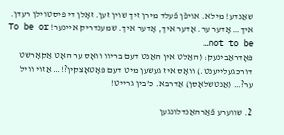שאַנדע! מילא. אויפֿן פֿעלד מירן זיך שוין זען. זאָלן די פּיסטוילן רעדן. איך… אָדער ער. אָדער איך, אָדער איך. שמענדריק איינער! To be or not to be…
פּאָדראַבינעק: (האַלט אין האַנט דעם בריוו וואָס ער האָט אַקאָרשט דורכגעלייענט.) וואָס איז געשען מיט דעם פּאָטאָצקין?!… אַזוי וויל ער?… (אַנטשלאָסן) אַדרבא. כ’בין גרייט!

2. שווערע פֿאַרהאַנדלונגען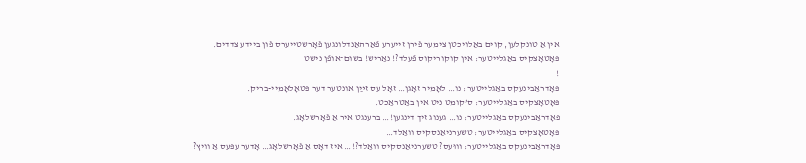אין אַ טונקלען, קוים באַלויכטן צימער פֿירן זייערע פֿאַרהאַנדלונגען פֿאָרשטייערס פֿון ביידע צדדים.
פּאָטאָצקיס באַגלייטער: אין קוקוריקוס פֿעלד?! נאַריש! בשום־אופֿן נישט
!
פּאָדראַבינעקס באַגלייטער: נו… לאָמיר זאָגן… זאָל עס זײַן אונטער דער פּטאָלאָמיי-בריק.
פּאָטאָצקיס באַגלייטער: ס’קומט ניט אין באַטראַכט.
פּאָדראַבינעקס באַגלייטער: נו… גענוג זיך דינגען!… ברענגט איר אַ פֿאָרשלאָג.
פּאָטאָצקיס באַגלייטער: טשערניאַנסקיס וואַלד…
פּאָדראַבינעקס באַגלייטער: וווּעס? טשערניאַנסקיס וואַלד?!… איז דאָס אַ פֿאָרשלאָג… אָדער עפּעס אַ וויץ?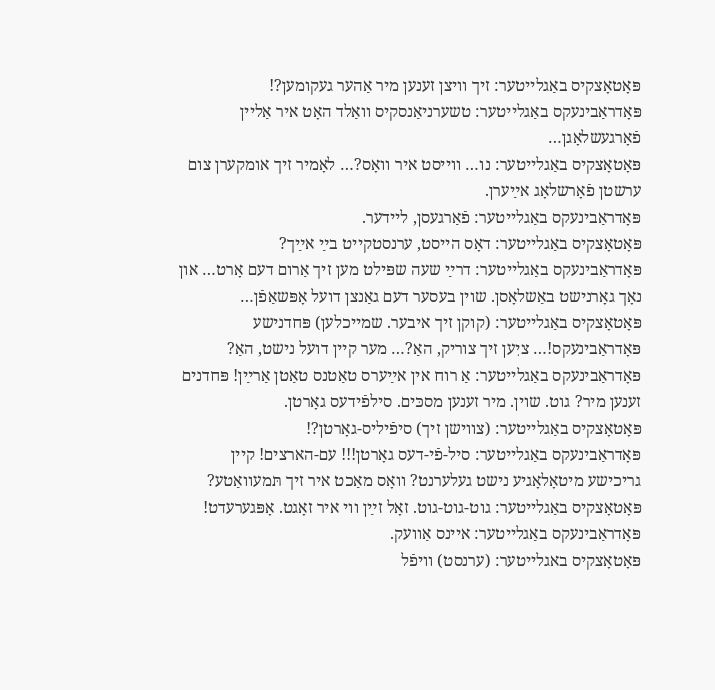פּאָטאָצקיס באַגלייטער: זיך וויצן זענען מיר אַהער געקומען?!
פּאָדראַבינעקס באַגלייטער: טשערניאַנסקיס וואַלד האָט איר אַליין פֿאָרגעשלאָגן…
פּאָטאָצקיס באַגלייטער: נו… ווייסט איר וואָס?… לאָמיר זיך אומקערן צום ערשטן פֿאָרשלאָג אײַערן.
פּאָדראַבינעקס באַגלייטער: פֿאַרגעסן, ליידער.
פּאָטאָצקיס באַגלייטער: דאָס הייסט, ערנסטקייט בײַ אײַך?
פּאָדראַבינעקס באַגלייטער: דרײַ שעה שפּילט מען זיך אַרום דעם אָרט… און נאָך גאָרנישט באַשלאָסן. שוין בעסער דעם גאַנצן דועל אָפּשאַפֿן…
פּאָטאָצקיס באַגלייטער: (קוקן זיך איבער. שמייכלען) פּחדנישע פּאָדראַבינעקס!… ציִען זיך צוריק, האַ?… מער קיין דועל נישט, האַ?
פּאָדראַבינעקס באַגלייטער: אַ רוח אין אײַערס טאַטנס טאַטן אַרײַן! פּחדנים זענען מיר? גוט. שוין. מיר זענען מסכּים. סילפֿידעס גאָרטן.
פּאָטאָצקיס באַגלייטער: (צווישן זיך) סיפֿיליס-גאָרטן?!
פּאָדראַבינעקס באַגלייטער: סיל-פֿי-דעס גאָרטן!!! עם-הארצים! קיין גריכישע מיטאָלאָגיע נישט געלערנט? וואָס מאַכט איר זיך תּמעוואַטע?
פּאָטאָצקיס באַגלייטער: גוט-גוט-גוט. זאָל זײַן ווי איר זאָגט. אָפּגערעדט!
פּאָדראַבינעקס באַגלייטער: איינס אַוועק.
פּאָטאָצקיס באגלייטער: (ערנסט) וויפֿל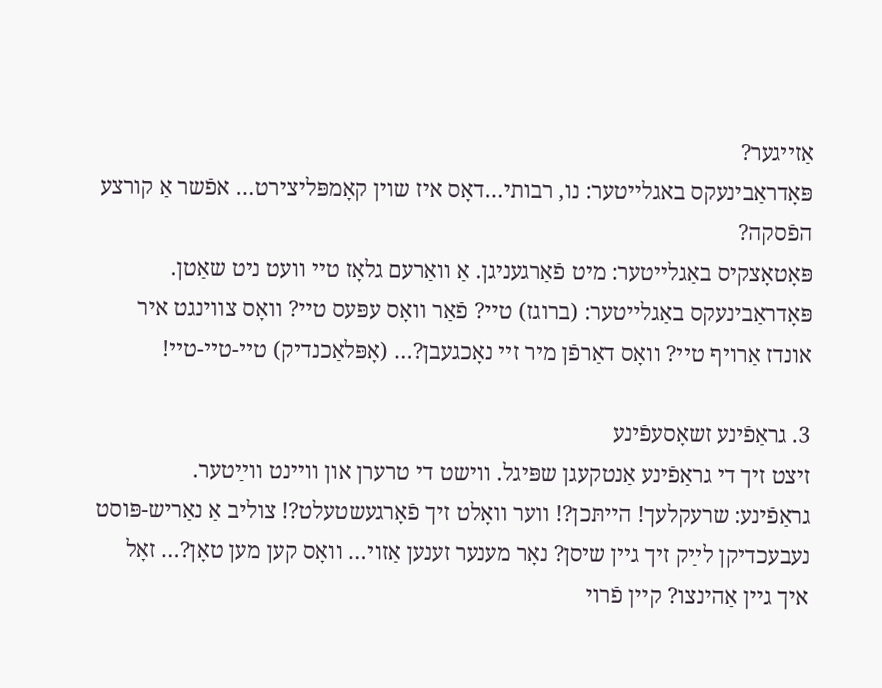אַזייגער?
פּאָדראַבינעקס באגלייטער: נו, רבותי…דאָס איז שוין קאָמפּליצירט… אפֿשר אַ קורצע הפֿסקה?
פּאָטאָצקיס באַגלייטער: מיט פֿאַרגעניגן. אַ וואַרעם גלאָז טיי וועט ניט שאַטן.
פּאָדראַבינעקס באַגלייטער: (ברוגז) טיי? פֿאַר וואָס עפּעס טיי? וואָס צווינגט איר אונדז אַרויף טיי? וואָס דאַרפֿן מיר זיי נאָכגעבן?… (אָפּלאַכנדיק) טיי-טיי-טיי!

3. גראַפֿינע זשאָסעפֿינע
זיצט זיך די גראַפֿינע אַנטקעגן שפּיגל. ווישט די טרערן און וויינט ווײַטער.
גראַפֿינע: שרעקלעך! הייתּכן?! ווער וואָלט זיך פֿאָרגעשטעלט?! צוליב אַ נאַריש-פּוסט נעבעכדיקן לײַק זיך גיין שיסן? נאָר מענער זענען אַזוי… וואָס קען מען טאָן?… זאָל איך גיין אַהינצו? קיין פֿרוי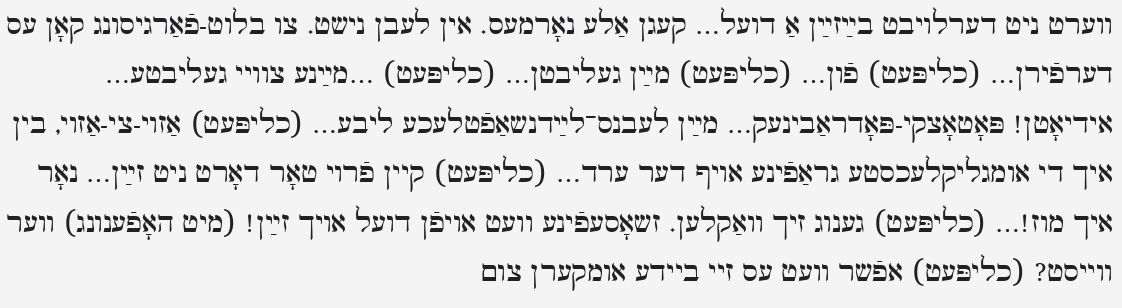ווערט ניט דערלויבט בײַזײַן אַ דועל… קעגן אַלע נאָרמעס. אין לעבן נישט. צו בלוט-פֿאַרגיסונג קאָן עס דערפֿירן… (כליפּעט) פֿון… (כליפּעט) מײַן געליבטן… (כליפּעט) …מײַנע צוויי געליבטע… אידיאָטן! פּאָטאָצקי-פּאָדראַבינעק… מײַן לעבנס־לײַדנשאַפֿטלעכע ליבע… (כליפּעט) אַזוי-צי-אַזוי, בין איך די אומגליקלעכסטע גראַפֿינע אויף דער ערד… (כליפּעט) קיין פֿרוי טאָר דאָרט ניט זײַן… נאָר איך מוז!… (כליפּעט) גענוג זיך וואַקלען. זשאָסעפֿינע וועט אויפֿן דועל אויך זײַן! (מיט האָפֿענונג) ווער ווייסט? (כליפּעט) אפֿשר וועט עס זיי ביידע אומקערן צום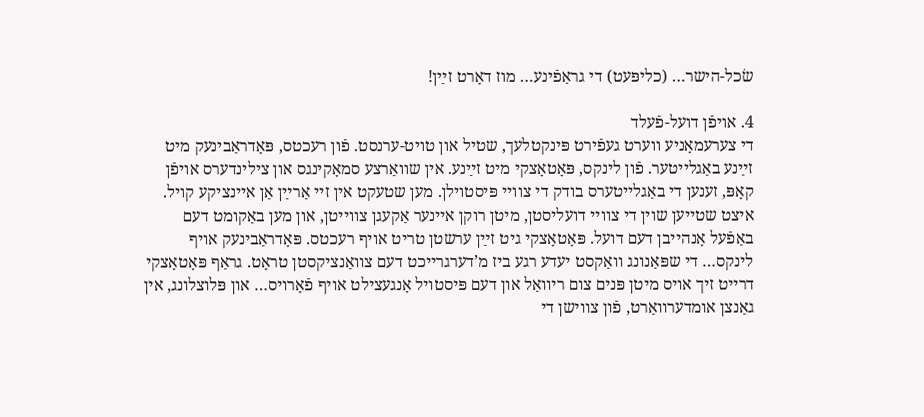שׂכל-הישר… (כליפּעט) די גראַפֿינע… מוז דאָרט זײַן!

4. אויפֿן דועל-פֿעלד
די צערעמאָניע ווערט געפֿירט פּינקטלעך, שטיל און טויט-ערנסט. פֿון רעכטס, פּאָדראַבינעק מיט זײַנע באַגלייטער. פֿון לינקס, פּאָטאָצקי מיט זײַנע. אין שוואַרצע סמאָקינגס און צילינדערס אויפֿן קאָפּ, זענען די באַגלייטערס בודק די צוויי פּיסטוילן. מען שטעקט אין זיי אַרײַן אַן איינציקע קויל.
איצט שטייען שוין די צוויי דועליסטן, מיטן רוקן איינער אַקעגן צווייטן, און מען באַקומט דעם באַפֿעל אָנהייבן דעם דועל. פּאָטאָצקי גיט זײַן ערשטן טריט אויף רעכטס. פּאָדראַבינעק אויף לינקס… די שפּאַנונג וואַקסט יעדע רגע ביז מ’דערגרייכט דעם צוואַנציקסטן טראָט. גראַף פּאָטאָצקי דרייט זיך אויס מיטן פּנים צום ריוואַל און דעם פּיסטויל אָנגעצילט אויף פֿאָרויס… און פּלוצלונג, אין גאַנצן אומדערוואַרט, פֿון צווישן די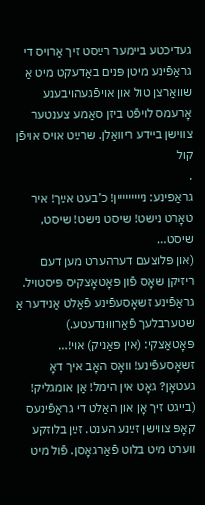געדיכטע ביימער רײַסט זיך אַרויס די גראַפֿינע מיטן פּנים באַדעקט מיט אַ שוואַרצן טול און אויפֿגעהויבענע אָרעמס לויפֿט ביזן סאַמע צענטער צווישן ביידע ריוואַלן. שרײַט אויס אויפֿן קול
.
גראַפינע: נייייייייין! כ’בעט אײַך! איר טאָרט נישט! שיסט נישט! שיסט, שיסט…
(און פּלוצעם דערהערט מען דעם ריזיקן שאָס פֿון פּאָטאָצקיס פּיסטויל. גראַפֿינע זשאָסעפֿינע פֿאַלט אַנידער אַ שטערבלעך פֿאַרוווּנדעטע.)
פּאָטאַצקי: (אין פּאַניק) אוי!… זשאָסעפֿינע! וואָס האָב איך דאָ געטאָן? גאָט אין הימל! אַן אומגליק! (בייגט זיך אָן און האַלט די גראַפֿינעס קאָפּ צווישן זײַנע הענט. זײַן בלוזקע ווערט מיט בלוט פֿאַרגאָסן. פֿול מיט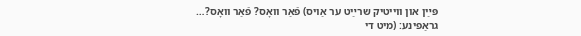פּײַן און ווייטיק שרײַט ער אַויס) פֿאַר וואָס? פֿאַר וואָס?…
גראַפינע: (מיט די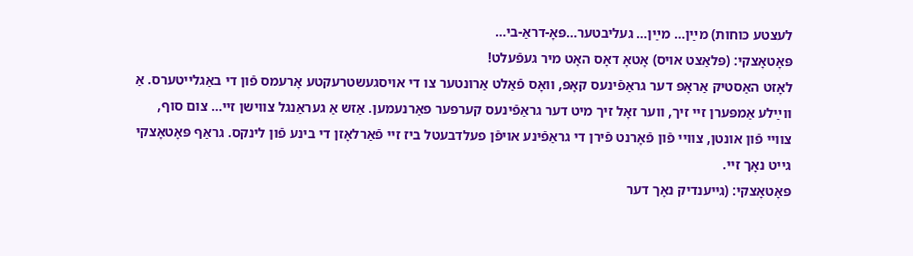לעצטע כּוחות) מײַן… מײַן… געליבטער…פּאָ-דראַ-בי…
פּאָטאָצקי: (פּלאַצט אויס) אָטאָ דאָס האָט מיר געפֿעלט!
לאָזט האַסטיק אַראָפּ דער גראַפֿינעס קאָפּ, וואָס פֿאַלט אַרונטער צו די אויסגעשטרעקטע אָרעמס פֿון די באַגלייטערס. אַ ווײַלע אַמפּערן זיי זיך, ווער זאָל זיך מיט דער גראַפֿינעס קערפּער פאַרנעמען. אַזש אַ געראַנגל צווישן זיי… צום סוף, צוויי פֿון אונטן, צוויי פֿון פֿאָרנט פֿירן די גראַפֿינע אויפֿן פעלדבעטל ביז זיי פֿאַרלאָזן די בינע פֿון לינקס. גראַף פּאָטאָצקי גייט נאָך זיי.
פּאָטאָצקי: (גייענדיק נאָך דער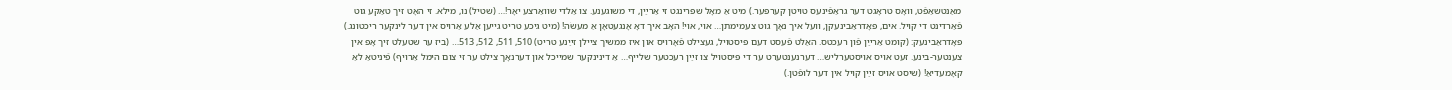מאַנטשאַפֿט, וואָס טראָגט דער גראַפֿינעס טויטן קערפּער.) מיט אַ מאָל שפּרינגט זי אַרײַן, די משוגענע. צו אַלדי שוואַרצע יאָר!… (שטיל) נו, מילא. זי האָט זיך טאַקע גוט פֿאַרדינט די קויל. אים, פּאָדראַבינעקן, וועל איך נאָך גוט צעמימתן… אוי, אוי! האָב איך דאָ אָנגעטאָן אַ מעשׂה! (מיט גיכע טריט גייען אַלע אַרויס אין דער לינקער ריכטונג.)
פּאָדראַבינעק: (קומט אַרײַן פֿון רעכטס. האַלט פֿעסט דעם פּיסטויל, געצילט פֿאָרויס און איז ממשיך ציילן זײַנע טריט) 510, 511, 512, 513… (ביז ער שטעלט זיך אָפּ אין צענטער-בינע. זעט אויס אויסטערליש… דערנענטערט ער די פּיסטויל צו זײַן רעכטער שלייף… אַ דינינקער שמייכל און דערנאָך צילט ער זי צום הימל אַרויף) פֿיניטאַ לאַ קאָמעדיאַ! (שיסט אויס זײַן קויל אין דער לופֿטן.)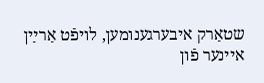שטאַרק איבערגענומען, לויפֿט אַרײַן איינער פֿון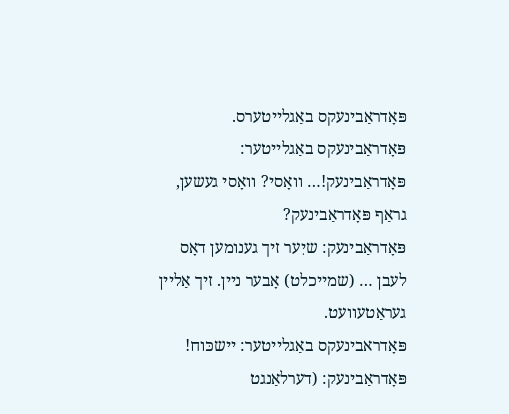פּאָדראַבינעקס באַגלייטערס.
פּאָדראַבינעקס באַגלייטער: פּאָדראַבינעק!… וואָסי? וואָסי געשען, גראַף פּאָדראַבינעק?
פּאָדראַבינעק: שיִער זיך גענומען דאָס לעבן … (שמייכלט) אָבער ניין. זיך אַליין געראַטעוועט.
פּאָדראבינעקס באַגלייטער: יישכּוח!
פּאָדראַבינעק: (דערלאַנגט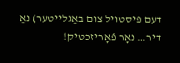דעם פּיסטויל צום באַגלייטער) נאַ דיר… נאָר פֿאָריזכטיק!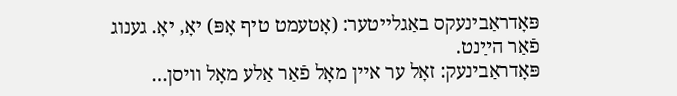פּאָדראַבינעקס באַגלייטער: (אָטעמט טיף אָפּ) יאָ, יאָ. גענוג פֿאַר הײַנט.
פּאָדראַבינעק: זאָל ער איין מאָל פֿאַר אַלע מאָל וויסן…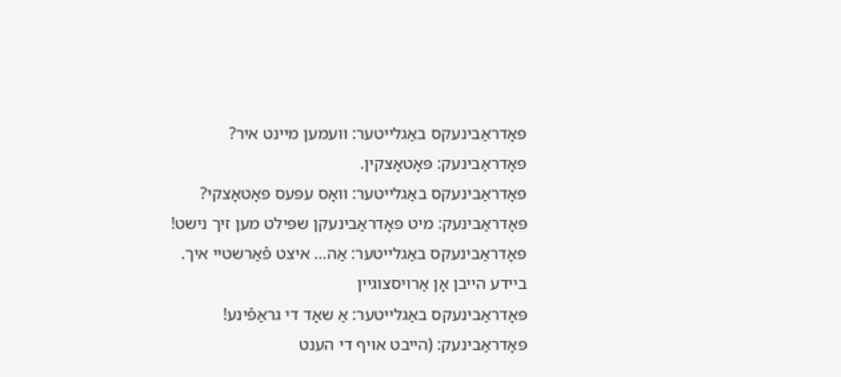פּאָדראַבינעקס באַגלייטער: וועמען מיינט איר?
פּאָדראַבינעק: פּאָטאָצקין.
פּאָדראַבינעקס באַגלייטער: וואָס עפּעס פּאָטאָצקי?
פּאָדראַבינעק: מיט פּאָדראַבינעקן שפּילט מען זיך נישט!
פּאָדראַבינעקס באַגלייטער: אַה… איצט פֿאַרשטיי איך.
ביידע הייבן אָן אַרויסצוגיין
פּאָדראַבינעקס באַגלייטער: אַ שאָד די גראַפֿינע!
פּאָדראַבינעק: (הייבט אויף די הענט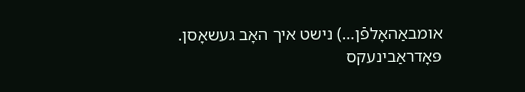אומבאַהאָלפֿן…) נישט איך האָב געשאָסן.
פּאָדראַבינעקס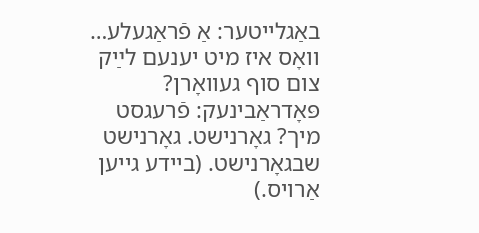באַגלייטער: אַ פֿראַגעלע… וואָס איז מיט יענעם לײַק צום סוף געוואָרן?
פּאָדראַבינעק: פֿרעגסט מיך? גאָרנישט. גאָרנישט שבגאָרנישט. (ביידע גייען אַרויס.)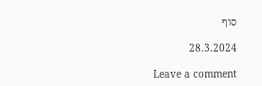סוף

28.3.2024

Leave a comment